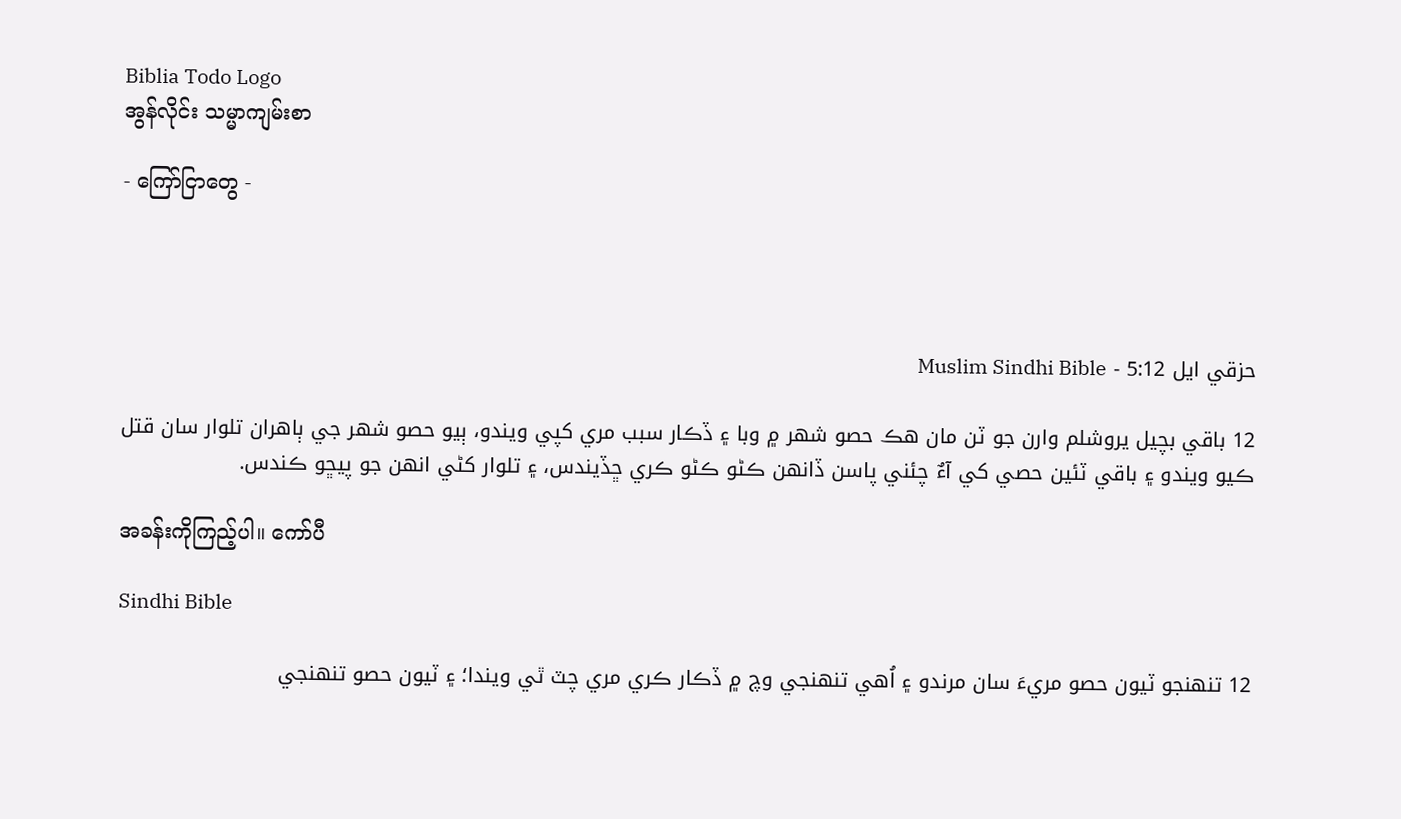Biblia Todo Logo
အွန်လိုင်း သမ္မာကျမ်းစာ

- ကြော်ငြာတွေ -




حزقي ايل 5:12 - Muslim Sindhi Bible

12 باقي بچيل يروشلم وارن جو ٽن مان هڪ حصو شهر ۾ وبا ۽ ڏڪار سبب مري کپي ويندو، ٻيو حصو شهر جي ٻاهران تلوار سان قتل ڪيو ويندو ۽ باقي ٽئين حصي کي آءٌ چئني پاسن ڏانهن ڪڻو ڪڻو ڪري ڇڏيندس، ۽ تلوار کڻي انهن جو پيڇو ڪندس.

အခန်းကိုကြည့်ပါ။ ကော်ပီ

Sindhi Bible

12 تنهنجو ٽيون حصو مريءَ سان مرندو ۽ اُهي تنهنجي وچ ۾ ڏڪار ڪري مري چٽ ٿي ويندا؛ ۽ ٽيون حصو تنهنجي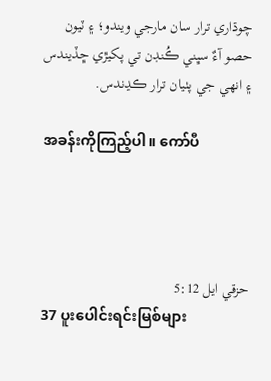چوڌاري ترار سان مارجي ويندو؛ ۽ ٽيون حصو آءٌ سڀني ڪُنڊن تي پکيڙي ڇڏيندس ۽ انهي جي پٺيان ترار ڪڍندس.

အခန်းကိုကြည့်ပါ။ ကော်ပီ




حزقي ايل 5:12
37 ပူးပေါင်းရင်းမြစ်များ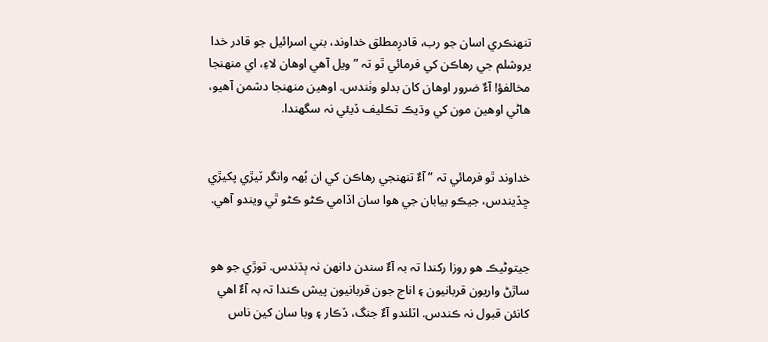تنهنڪري اسان جو رب، قادرِمطلق خداوند، بني اسرائيل جو قادر خدا يروشلم جي رهاڪن کي فرمائي ٿو تہ ”ويل آهي اوهان لاءِ، اي منهنجا مخالفؤ! آءٌ ضرور اوهان کان بدلو وٺندس. اوهين منهنجا دشمن آهيو، هاڻي اوهين مون کي وڌيڪ تڪليف ڏيئي نہ سگھندا.


خداوند ٿو فرمائي تہ ”آءٌ تنهنجي رهاڪن کي ان بُهہ وانگر ٽيڙي پکيڙي ڇڏيندس، جيڪو بيابان جي هوا سان اڏامي ڪڻو ڪڻو ٿي ويندو آهي.


جيتوڻيڪ هو روزا رکندا تہ بہ آءٌ سندن دانهن نہ ٻڌندس. توڙي جو هو ساڙڻ واريون قربانيون ۽ اناج جون قربانيون پيش ڪندا تہ بہ آءٌ اهي کانئن قبول نہ ڪندس. اٽلندو آءٌ جنگ، ڏڪار ۽ وبا سان کين ناس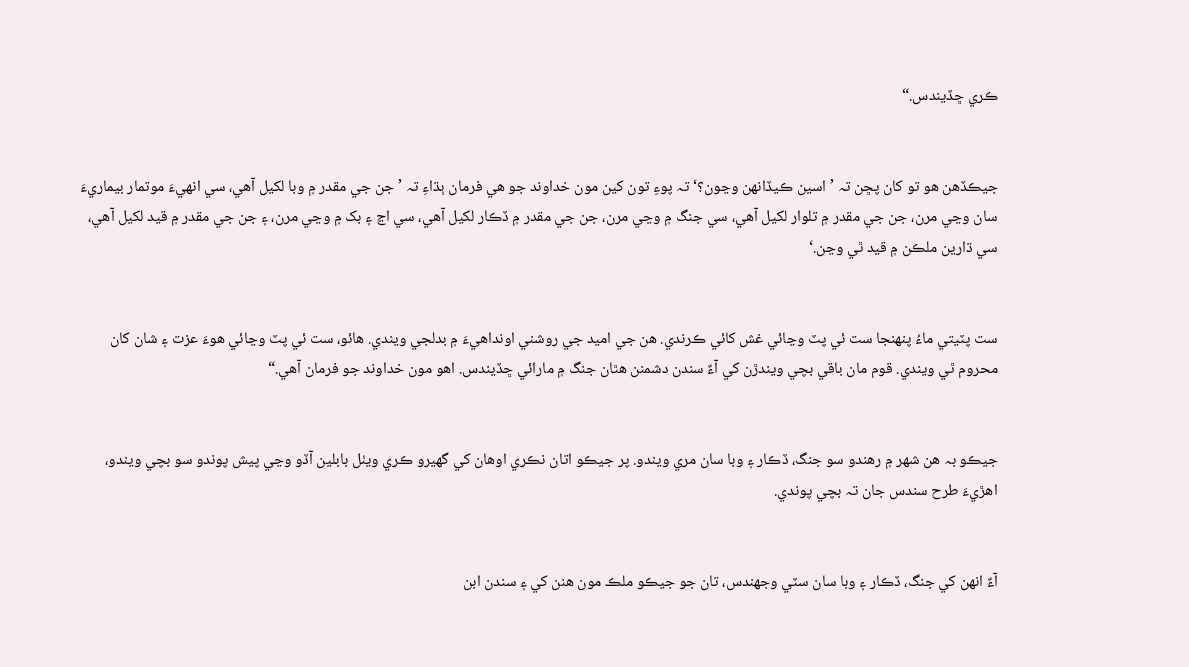ڪري ڇڏيندس.“


جيڪڏهن هو تو کان پڇن تہ ’اسين ڪيڏانهن وڃون؟‘ تہ پوءِ تون کين مون خداوند جو هي فرمان ٻڌاءِ تہ ’جن جي مقدر ۾ وبا لکيل آهي، سي انهيءَ موتمار بيماريءَ سان وڃي مرن، جن جي مقدر ۾ تلوار لکيل آهي، سي جنگ ۾ وڃي مرن، جن جي مقدر ۾ ڏڪار لکيل آهي، سي اڃ ۽ بک ۾ وڃي مرن، ۽ جن جي مقدر ۾ قيد لکيل آهي، سي ڌارين ملڪن ۾ قيد ٿي وڃن.‘


ست پٽيتي ماءُ پنهنجا ست ئي پٽ وڃائي غش کائي ڪرندي. هن جي اميد جي روشني اونداهيءَ ۾ بدلجي ويندي. هائو، ست ئي پٽ وڃائي هوءَ عزت ۽ شان کان محروم ٿي ويندي. قوم مان باقي بچي ويندڙن کي آءٌ سندن دشمنن هٿان جنگ ۾ مارائي ڇڏيندس. اهو مون خداوند جو فرمان آهي.“


جيڪو بہ هن شهر ۾ رهندو سو جنگ، ڏڪار ۽ وبا سان مري ويندو. پر جيڪو اتان نڪري اوهان کي گھيرو ڪري ويٺل بابلين آڏو وڃي پيش پوندو سو بچي ويندو، اهڙيءَ طرح سندس جان تہ بچي پوندي.


آءٌ انهن کي جنگ، ڏڪار ۽ وبا سان سٽي وجھندس، تان جو جيڪو ملڪ مون هنن کي ۽ سندن ابن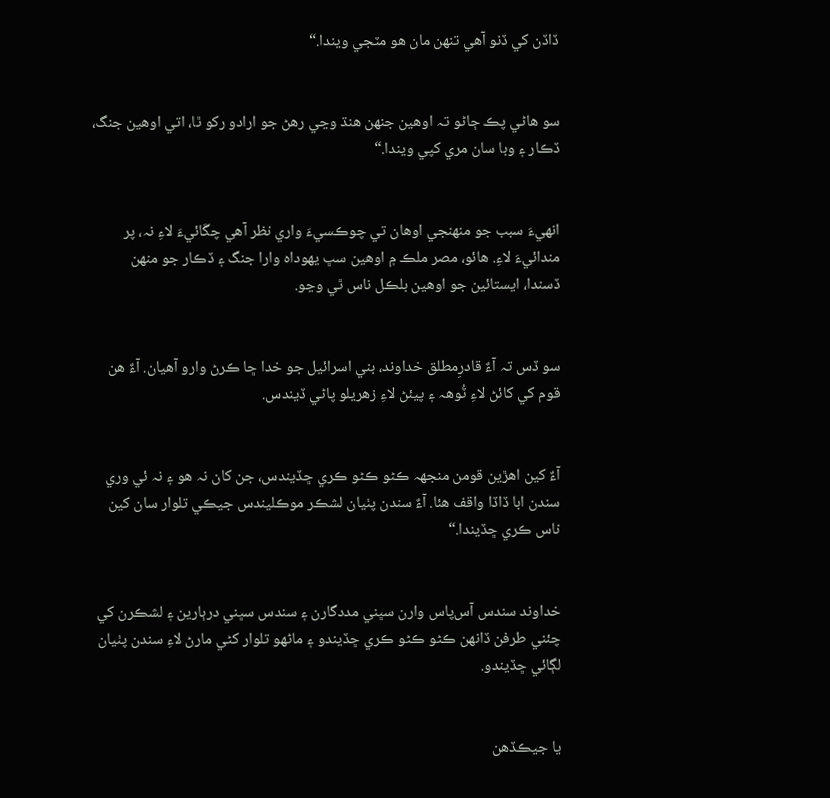ڏاڏن کي ڏنو آهي تنهن مان هو مٽجي ويندا.“


سو هاڻي پڪ ڄاڻو تہ اوهين جنهن هنڌ وڃي رهڻ جو ارادو رکو ٿا، اتي اوهين جنگ، ڏڪار ۽ وبا سان مري کپي ويندا.“


انهيءَ سبب جو منهنجي اوهان تي چوڪسيءَ واري نظر آهي چڱائيءَ لاءِ نہ، پر مندائيءَ لاءِ. هائو، مصر ملڪ ۾ اوهين سڀ يهوداہ وارا جنگ ۽ ڏڪار جو منهن ڏسندا، ايستائين جو اوهين بلڪل ناس ٿي وڃو.


سو ڏس تہ آءٌ قادرِمطلق خداوند، بني اسرائيل جو خدا ڇا ڪرڻ وارو آهيان. آءٌ هن قوم کي کائڻ لاءِ ٽُوهہ ۽ پيئڻ لاءِ زهريلو پاڻي ڏيندس.


آءٌ کين اهڙين قومن منجھہ ڪڻو ڪڻو ڪري ڇڏيندس، جن کان نہ هو ۽ نہ ئي وري سندن ابا ڏاڏا واقف هئا. آءٌ سندن پٺيان لشڪر موڪليندس جيڪي تلوار سان کين ناس ڪري ڇڏيندا.“


خداوند سندس آس‌پاس وارن سڀني مددگارن ۽ سندس سڀني درٻارين ۽ لشڪرن کي چئني طرفن ڏانهن ڪڻو ڪڻو ڪري ڇڏيندو ۽ ماڻهو تلوار کڻي مارڻ لاءِ سندن پٺيان لڳائي ڇڏيندو.


يا جيڪڏهن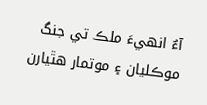آءٌ انهيءَ ملڪ تي جنگ موڪليان ۽ موتمار هٿيارن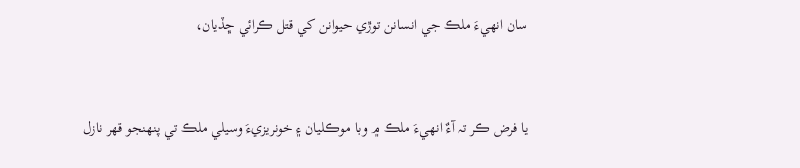سان انهيءَ ملڪ جي انسانن توڙي حيوانن کي قتل ڪرائي ڇڏيان،


يا فرض ڪر تہ آءٌ انهيءَ ملڪ ۾ وبا موڪليان ۽ خونريزيءَ وسيلي ملڪ تي پنهنجو قهر نازل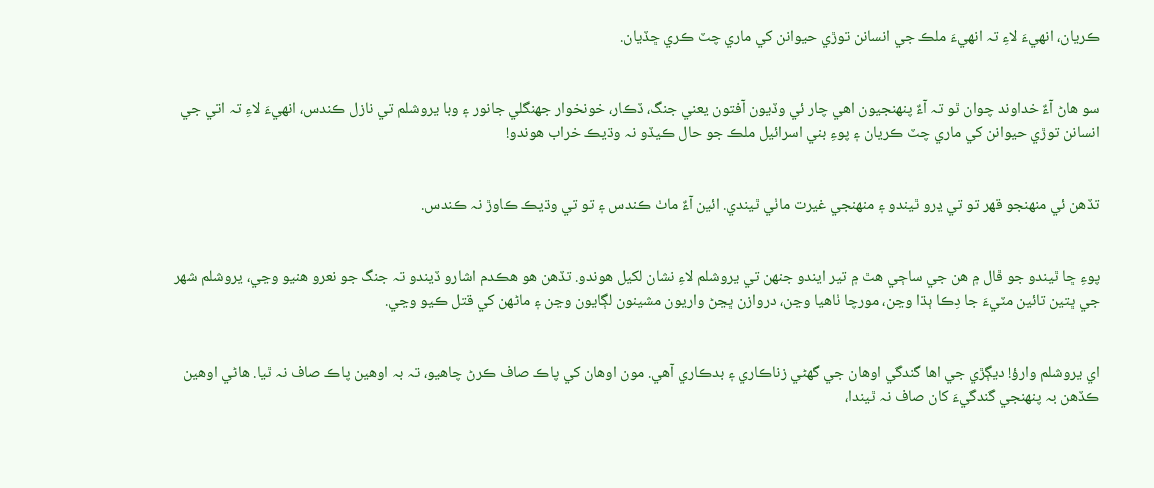ڪريان، انهيءَ لاءِ تہ انهيءَ ملڪ جي انسانن توڙي حيوانن کي ماري چٽ ڪري ڇڏيان.


سو هاڻ آءٌ خداوند چوان ٿو تہ آءٌ پنهنجيون اهي چار ئي وڏيون آفتون يعني جنگ، ڏڪار، خونخوار جھنگلي جانور ۽ وبا يروشلم تي نازل ڪندس، انهيءَ لاءِ تہ اتي جي انسانن توڙي حيوانن کي ماري چٽ ڪريان ۽ پوءِ بني اسرائيل ملڪ جو حال ڪيڏو نہ وڌيڪ خراب هوندو!


تڏهن ئي منهنجو قهر تو تي ڍرو ٿيندو ۽ منهنجي غيرت ماٺي ٿيندي. ائين آءٌ ماٺ ڪندس ۽ تو تي وڌيڪ ڪاوڙ نہ ڪندس.


پوءِ ڇا ٿيندو جو ڦال ۾ هن جي ساڄي هٿ ۾ تير ايندو جنهن تي يروشلم لاءِ نشان لکيل هوندو. تڏهن هو هڪدم اشارو ڏيندو تہ جنگ جو نعرو هنيو وڃي، يروشلم شهر جي ڀتين تائين مٽيءَ جا دِڪا ٻڌا وڃن، مورچا ٺاهيا وڃن، دروازن ڀڃڻ واريون مشينون لڳايون وڃن ۽ ماڻهن کي قتل ڪيو وڃي.


اي يروشلم وارؤ! ديڳڙي جي اها گندگي اوهان جي گھڻي زناڪاري ۽ بدڪاري آهي. مون اوهان کي پاڪ صاف ڪرڻ چاهيو، تہ بہ اوهين پاڪ صاف نہ ٿيا. هاڻي اوهين ڪڏهن بہ پنهنجي گندگيءَ کان صاف نہ ٿيندا،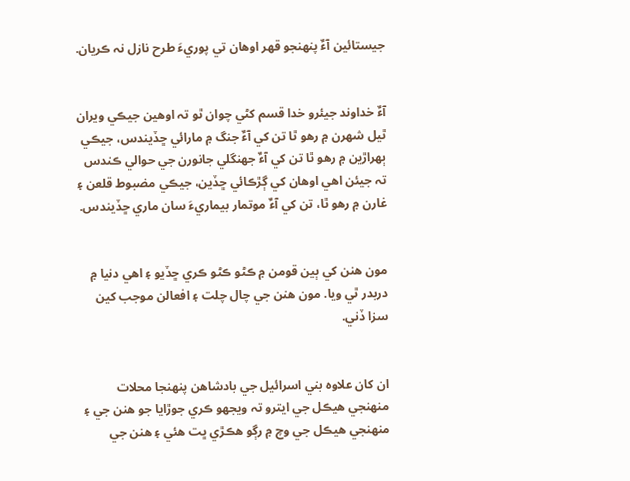جيستائين آءٌ پنهنجو قهر اوهان تي پوريءَ طرح نازل نہ ڪريان.


آءٌ خداوند جيئرو خدا قسم کڻي چوان ٿو تہ اوهين جيڪي ويران ٿيل شهرن ۾ رهو ٿا تن کي آءٌ جنگ ۾ مارائي ڇڏيندس، جيڪي ٻهراڙين ۾ رهو ٿا تن کي آءٌ جھنگلي جانورن جي حوالي ڪندس تہ جيئن اهي اوهان کي ڳڙڪائي ڇڏين، جيڪي مضبوط قلعن ۽ غارن ۾ رهو ٿا، تن کي آءٌ موتمار بيماريءَ سان ماري ڇڏيندس.


مون هنن کي ٻين قومن ۾ ڪڻو ڪڻو ڪري ڇڏيو ۽ اهي دنيا ۾ دربدر ٿي ويا. مون هنن جي چال چلت ۽ افعالن موجب کين سزا ڏني.


ان کان علاوہ بني اسرائيل جي بادشاهن پنهنجا محلات منهنجي هيڪل جي ايترو تہ ويجھو ڪري جوڙايا جو هنن جي ۽ منهنجي هيڪل جي وچ ۾ رڳو هڪڙي ڀت هئي ۽ هنن جي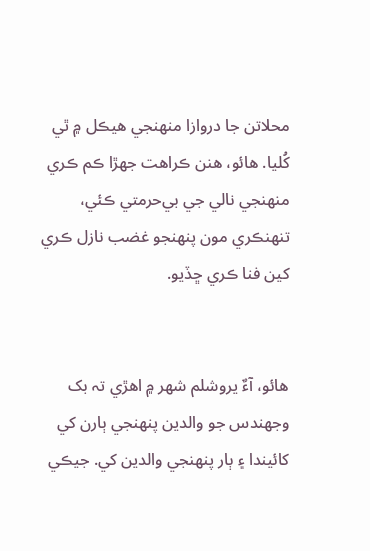محلاتن جا دروازا منهنجي هيڪل ۾ ٿي کُليا. هائو، هنن ڪراهت جهڙا ڪم ڪري منهنجي نالي جي بي‌حرمتي ڪئي، تنهنڪري مون پنهنجو غضب نازل ڪري کين فنا ڪري ڇڏيو.


هائو، آءٌ يروشلم شهر ۾ اهڙي تہ بک وجھندس جو والدين پنهنجي ٻارن کي کائيندا ۽ ٻار پنهنجي والدين کي. جيڪي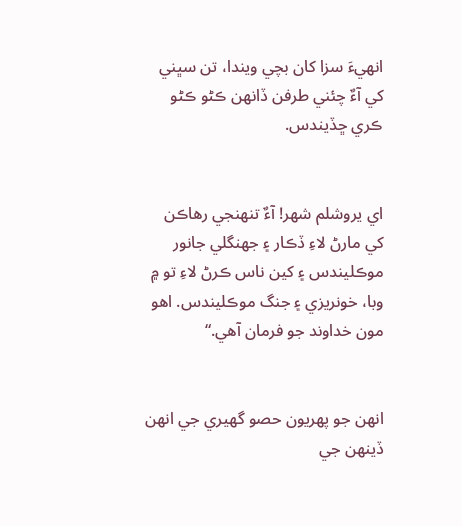انهيءَ سزا کان بچي ويندا، تن سڀني کي آءٌ چئني طرفن ڏانهن ڪڻو ڪڻو ڪري ڇڏيندس.


اي يروشلم شهر! آءٌ تنهنجي رهاڪن کي مارڻ لاءِ ڏڪار ۽ جھنگلي جانور موڪليندس ۽ کين ناس ڪرڻ لاءِ تو ۾ وبا، خونريزي ۽ جنگ موڪليندس. اهو مون خداوند جو فرمان آهي.“


انهن جو پهريون حصو گھيري جي انهن ڏينهن جي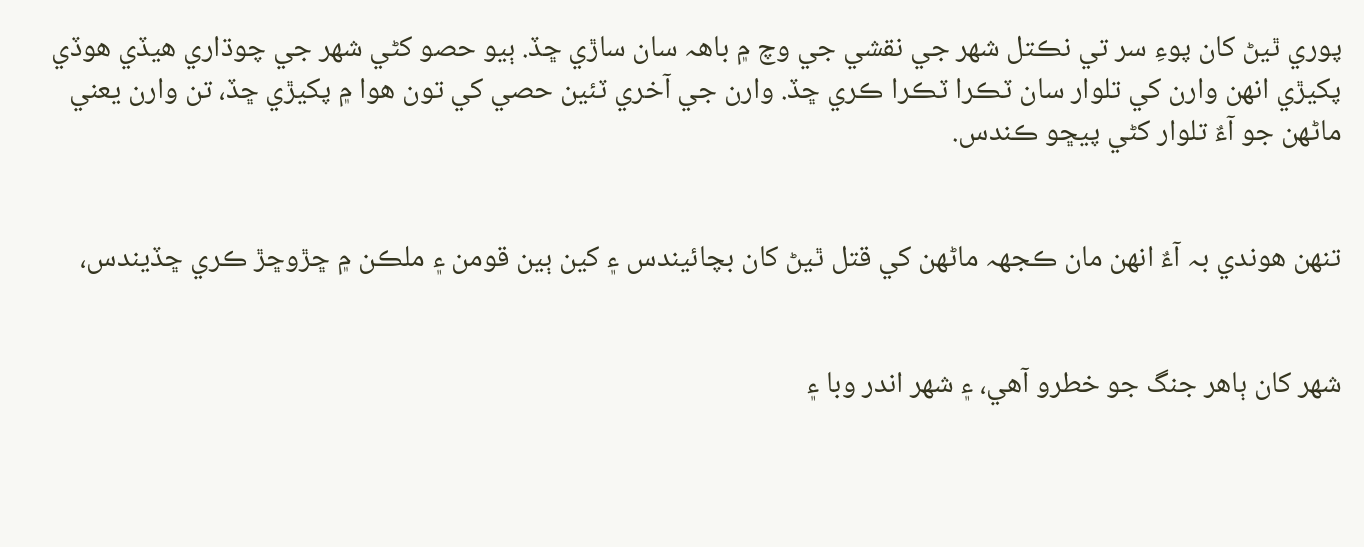پوري ٿيڻ کان پوءِ سر تي نڪتل شهر جي نقشي جي وچ ۾ باهہ سان ساڙي ڇڏ. ٻيو حصو کڻي شهر جي چوڌاري هيڏي هوڏي پکيڙي انهن وارن کي تلوار سان ٽڪرا ٽڪرا ڪري ڇڏ. وارن جي آخري ٽئين حصي کي تون هوا ۾ پکيڙي ڇڏ، تن وارن يعني ماڻهن جو آءٌ تلوار کڻي پيڇو ڪندس.


تنهن هوندي بہ آءٌ انهن مان ڪجھہ ماڻهن کي قتل ٿيڻ کان بچائيندس ۽ کين ٻين قومن ۽ ملڪن ۾ ڇڙوڇڙ ڪري ڇڏيندس،


شهر کان ٻاهر جنگ جو خطرو آهي، ۽ شهر اندر وبا ۽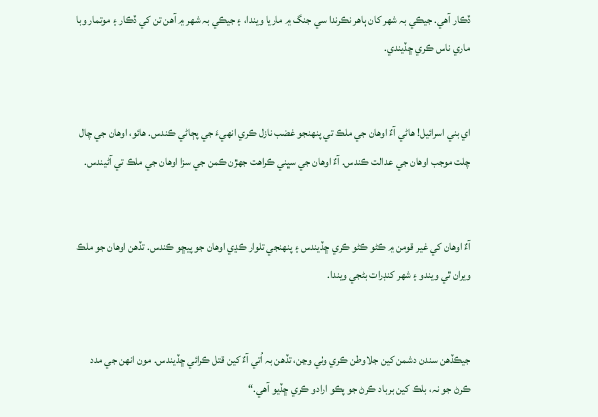ڏڪار آهي. جيڪي بہ شهر کان ٻاهر نڪرندا سي جنگ ۾ ماريا ويندا، ۽ جيڪي بہ شهر ۾ آهن تن کي ڏڪار ۽ موتمار وبا ماري ناس ڪري ڇڏيندي.


اي بني اسرائيل! هاڻي آءٌ اوهان جي ملڪ تي پنهنجو غضب نازل ڪري انهيءَ جي پڄاڻي ڪندس. هائو، اوهان جي چال چلت موجب اوهان جي عدالت ڪندس. آءٌ اوهان جي سڀني ڪراهت جهڙن ڪمن جي سزا اوهان جي ملڪ تي آڻيندس.


آءٌ اوهان کي غير قومن ۾ ڪڻو ڪڻو ڪري ڇڏيندس ۽ پنهنجي تلوار ڪڍي اوهان جو پيڇو ڪندس. تڏهن اوهان جو ملڪ ويران ٿي ويندو ۽ شهر کنڊرات بڻجي ويندا.


جيڪڏهن سندن دشمن کين جلاوطن ڪري وٺي وڃن، تڏهن بہ اُتي آءٌ کين قتل ڪرائي ڇڏيندس. مون انهن جي مدد ڪرڻ جو نہ، بلڪ کين برباد ڪرڻ جو پڪو ارادو ڪري ڇڏيو آهي.“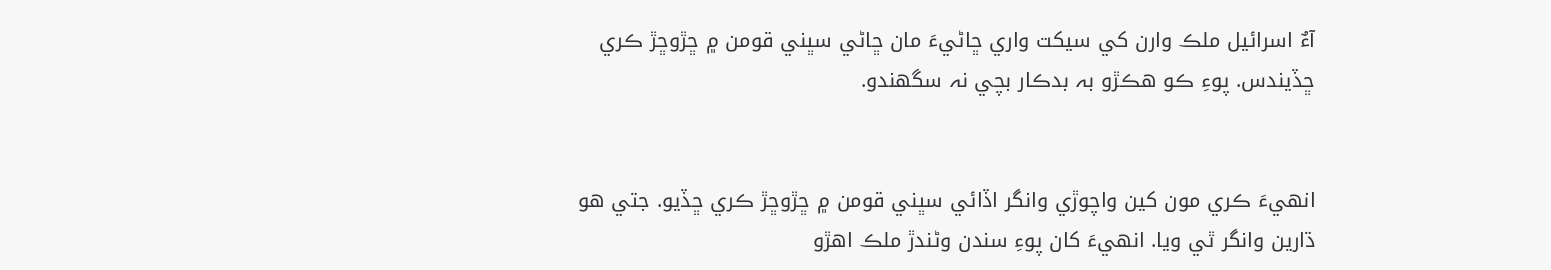آءٌ اسرائيل ملڪ وارن کي سيکت واري ڇاڻيءَ مان ڇاڻي سڀني قومن ۾ ڇڙوڇڙ ڪري ڇڏيندس. پوءِ ڪو هڪڙو بہ بدڪار بچي نہ سگھندو.


انهيءَ ڪري مون کين واچوڙي وانگر اڏائي سڀني قومن ۾ ڇڙوڇڙ ڪري ڇڏيو. جتي هو ڌارين وانگر ٿي ويا. انهيءَ کان پوءِ سندن وڻندڙ ملڪ اهڙو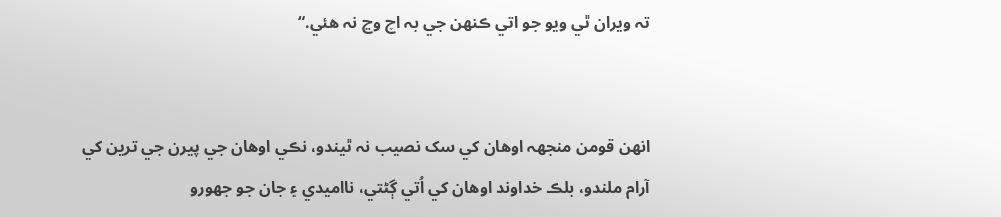تہ ويران ٿي ويو جو اتي ڪنهن جي بہ اچ وڃ نہ هئي.“


انهن قومن منجھہ اوهان کي سک نصيب نہ ٿيندو، نڪي اوهان جي پيرن جي ترين کي آرام ملندو، بلڪ خداوند اوهان کي اُتي ڳڻتي، نااميدي ۽ جان جو جھورو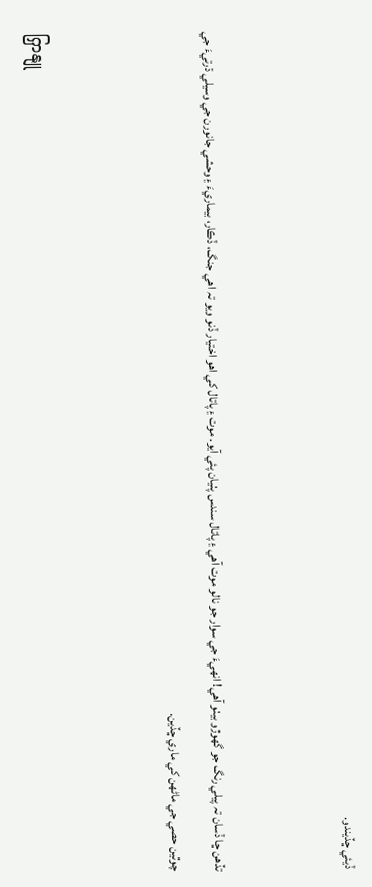ڏيئي ڇڏيندو.


تڏهن ڇا ڏسان تہ پيلي رنگ جو گھوڙو بيٺو آهي! انهيءَ جي سوار جو نالو موت آهي ۽ پاتال سندس پٺيان پئي آيو. موت ۽ پاتال کي اهو اختيار ڏنو ويو تہ اهي جنگ، ڏڪار، بيماريءَ ۽ وحشي جانورن جي وسيلي ڌرتيءَ جي چوٿين حصي جي ماڻهن کي ماري ڇڏين.


ကြှနျု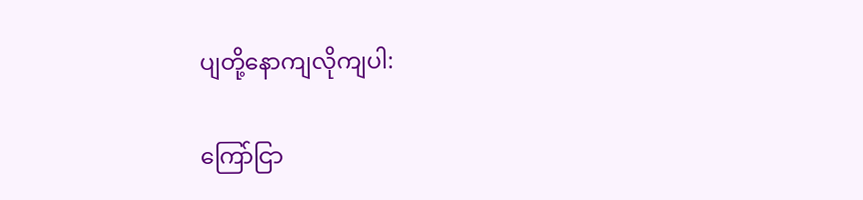ပျတို့နောကျလိုကျပါ:

ကြော်ငြာ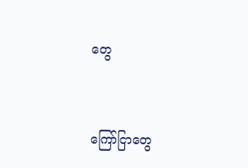တွေ


ကြော်ငြာတွေ